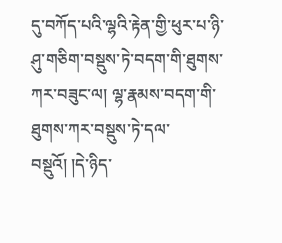དུ་བཀོད་པའི་ལྷའི་རྟེན་གྱི་ཕུར་པ་ཉི་ཤུ་གཅིག་བསྡུས་ཏེ་བདག་གི་ཐུགས་ཀར་བཟུང་ལ། ལྷ་རྣམས་བདག་གི་ཐུགས་ཀར་བསྡུས་ཏེ་དལ་བསྡུའོ། །དེ་ཉིད་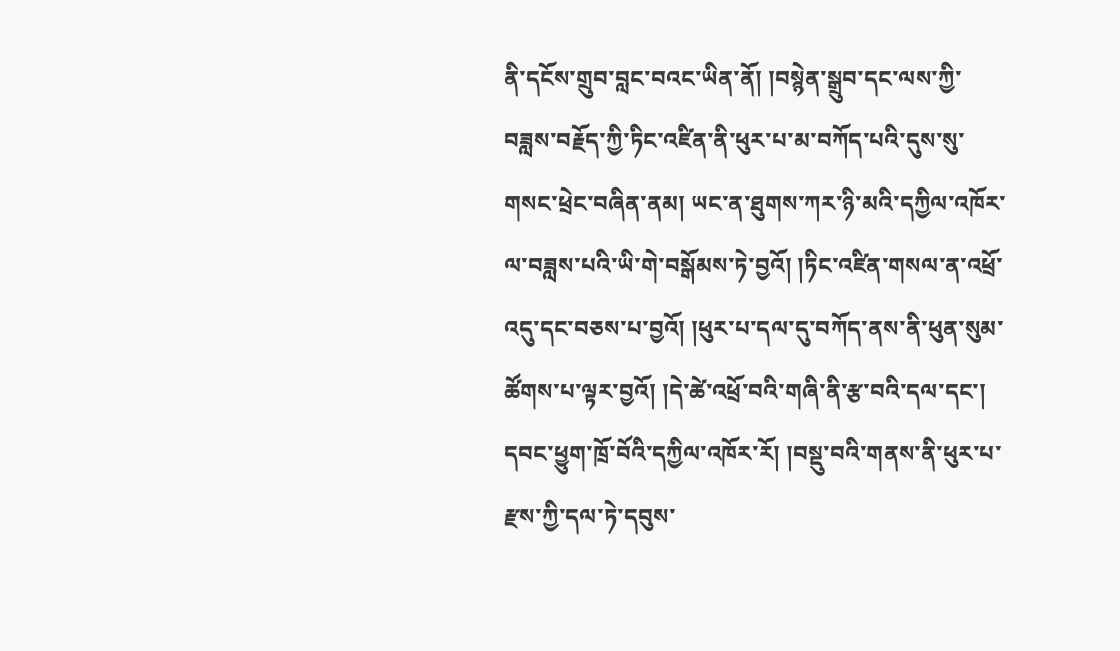ནི་དངོས་གྲུབ་བླང་བའང་ཡིན་ནོ། །བསྙེན་སྒྲུབ་དང་ལས་ཀྱི་བཟླས་བརྗོད་ཀྱི་ཏིང་འཛིན་ནི་ཕུར་པ་མ་བཀོད་པའི་དུས་སུ་གསང་ཕྲེང་བཞིན་ནམ། ཡང་ན་ཐུགས་ཀར་ཉི་མའི་དཀྱིལ་འཁོར་ལ་བཟླས་པའི་ཡི་གེ་བསྒོམས་ཏེ་བྱའོ། །ཏིང་འཛིན་གསལ་ན་འཕྲོ་འདུ་དང་བཅས་པ་བྱའོ། །ཕུར་པ་དལ་དུ་བཀོད་ནས་ནི་ཕུན་སུམ་ཚོགས་པ་ལྟར་བྱའོ། །དེ་ཚེ་འཕྲོ་བའི་གཞི་ནི་རྩ་བའི་དལ་དང་། དབང་ཕྱུག་ཁྲོ་བོའི་དཀྱིལ་འཁོར་རོ། །བསྡུ་བའི་གནས་ནི་ཕུར་པ་རྫས་ཀྱི་དལ་ཏེ་དབུས་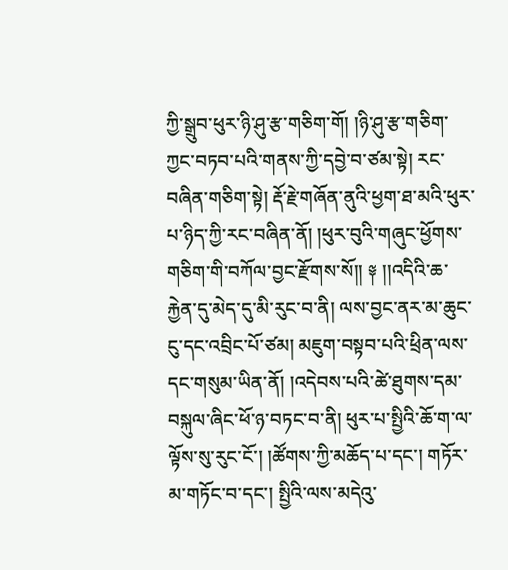ཀྱི་སྒྲུབ་ཕུར་ཉི་ཤུ་རྩ་གཅིག་གོ། །ཉི་ཤུ་རྩ་གཅིག་ཀྱང་བཏབ་པའི་གནས་ཀྱི་དབྱེ་བ་ཙམ་སྟེ། རང་བཞིན་གཅིག་སྟེ། རྡོ་རྗེ་གཞོན་ནུའི་ཕྱག་ཐ་མའི་ཕུར་པ་ཉིད་ཀྱི་རང་བཞིན་ནོ། །ཕུར་བུའི་གཞུང་ཕྱོགས་གཅིག་གི་བཀོལ་བྱང་རྫོགས་སོ།། ༈ །།འདིའི་ཆ་རྐྱེན་དུ་མེད་དུ་མི་རུང་བ་ནི། ལས་བྱང་ནར་མ་ཆུང་ངུ་དང་འབྲིང་པོ་ཙམ། མཇུག་བསྟབ་པའི་ཕྲིན་ལས་དང་གསུམ་ཡིན་ནོ། །འདེབས་པའི་ཚེ་ཐུགས་དམ་བསྐུལ་ཞིང་ཕོ་ཉ་བཏང་བ་ནི། ཕུར་པ་སྤྱིའི་ཆོ་ག་ལ་ལྟོས་སུ་རུང་ངོ་། །ཚོགས་ཀྱི་མཆོད་པ་དང་། གཏོར་མ་གཏོང་བ་དང་། སྤྱིའི་ལས་མདེའུ་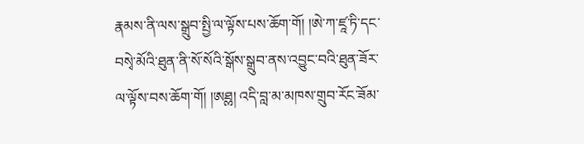རྣམས་ནི་ལས་སྒྲུབ་སྤྱི་ལ་ལྟོས་པས་ཆོག་གོ། །ཨེ་ཀ་ཛཱ་ཏི་དང་བསྭེ་མོའི་ཐུན་ནི་སོ་སོའི་སྒོས་སྒྲུབ་ནས་འབྱུང་བའི་ཐུན་ཟོར་ལ་ལྟོས་བས་ཆོག་གོ། །ཨཐྎ། འདི་བླ་མ་མཁས་གྲུབ་རོང་ཟོམ་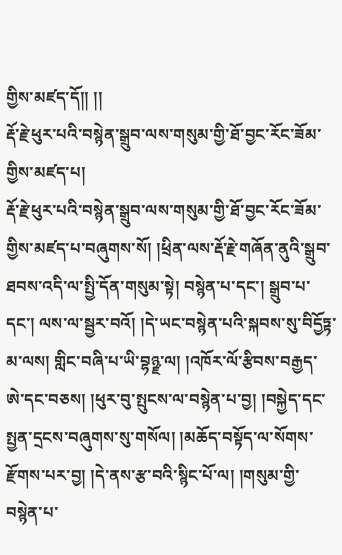གྱིས་མཛད་དོ།། །།
རྡོ་རྗེ་ཕུར་པའི་བསྙེན་སྒྲུབ་ལས་གསུམ་གྱི་ཐོ་བྱང་རོང་ཟོམ་གྱིས་མཛད་པ།
རྡོ་རྗེ་ཕུར་པའི་བསྙེན་སྒྲུབ་ལས་གསུམ་གྱི་ཐོ་བྱང་རོང་ཟོམ་གྱིས་མཛད་པ་བཞུགས་སོ། །ཕྲིན་ལས་རྡོ་རྗེ་གཞོན་ནུའི་སྒྲུབ་ཐབས་འདི་ལ་སྤྱི་དོན་གསུམ་སྟེ། བསྙེན་པ་དང་། སྒྲུབ་པ་དང་། ལས་ལ་སྦྱར་བའོ། །དེ་ཡང་བསྙེན་པའི་སྐབས་སུ་བིདྱོཏྟ་མ་ལས། གླིང་བཞི་པ་ཡི་བྷཉྫ་ལ། །འཁོར་ལོ་རྩིབས་བརྒྱད་ཨེ་དང་བཅས། །ཕུར་བུ་སྤུངས་ལ་བསྙེན་པ་བྱ། །བསྐྱེད་དང་སྤྱན་དྲངས་བཞུགས་སུ་གསོལ། །མཆོད་བསྟོད་ལ་སོགས་རྫོགས་པར་བྱ། །དེ་ནས་རྩ་བའི་སྙིང་པོ་ལ། །གསུམ་གྱི་བསྙེན་པ་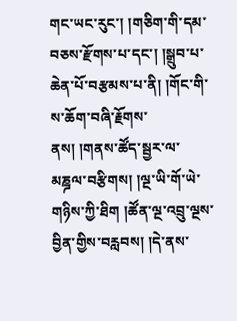གང་ཡང་རུང་། །གཅིག་གི་དམ་བཅས་རྫོགས་པ་དང་། །སྒྲུབ་པ་ཆེན་པོ་བརྩམས་པ་ནི། །གོང་གི་ས་ཆོག་བཞི་རྗོགས་ནས། །གནས་ཚོད་སྦྱར་ལ་མཎྜལ་བརྩིགས། །ལྔ་ཡི་གོ་ཡེ་གཉིས་ཀྱི་ཐིག །ཚོན་ལྔ་འབྲུ་ལྔས་བྱིན་གྱིས་བརླབས། །དེ་ནས་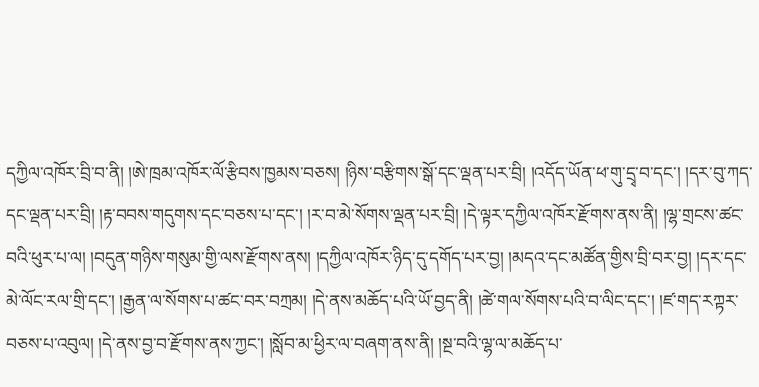དཀྱིལ་འཁོར་བྲི་བ་ནི། །ཨེ་ཁྲམ་འཁོར་ལོ་རྩིབས་ཁྱམས་བཅས། །ཉིས་བརྩིགས་སྒོ་དང་ལྡན་པར་བྲི། །འདོད་ཡོན་ཕ་གུ་དྲྭ་བ་དང་། །དར་བུ་ཀད་དང་ལྡན་པར་བྲི། །རྟ་བབས་གདུགས་དང་བཅས་པ་དང་། །ར་བ་མེ་སོགས་ལྡན་པར་བྲི། །དེ་ལྟར་དཀྱིལ་འཁོར་རྫོགས་ནས་ནི། །ལྷ་གྲངས་ཚང་བའི་ཕུར་པ་ལ། །བདུན་གཉིས་གསུམ་གྱི་ལས་རྫོགས་ནས། །དཀྱིལ་འཁོར་ཉིད་དུ་དགོད་པར་བྱ། །མདའ་དང་མཚོན་གྱིས་བྲི་བར་བྱ། །དར་དང་མེ་ལོང་རལ་གྲི་དང་། །རྒྱན་ལ་སོགས་པ་ཚང་བར་བཀྲམ། །དེ་ནས་མཆོད་པའི་ཡོ་བྱད་ནི། །ཚེ་གལ་སོགས་པའི་བ་ལིང་དང་། །ཛ་གད་རཀྟར་བཅས་པ་འབུལ། །དེ་ནས་བྱ་བ་རྫོགས་ནས་ཀྱང་། །སློབ་མ་ཕྱིར་ལ་བཞག་ནས་ནི། །སྔ་བའི་ལྷ་ལ་མཆོད་པ་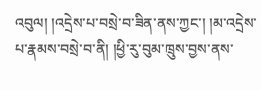འབུལ། །འདྲེས་པ་བསྲེ་བ་ཟིན་ནས་ཀྱང་། །མ་འདྲེས་པ་རྣམས་བསྲེ་བ་ནི། །ཕྱི་རུ་བུམ་ཁྲུས་བྱས་ནས་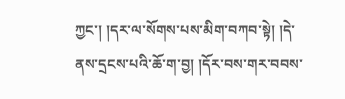ཀྱང་། །དར་ལ་སོགས་པས་མིག་བཀབ་སྟེ། །དེ་ནས་དྲངས་པའི་ཆོ་ག་བྱ། །དོར་བས་གར་བབས་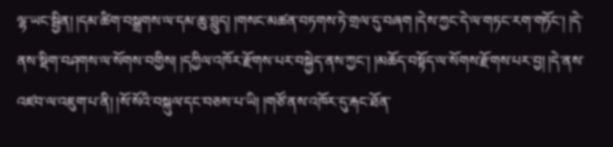ལྷ་ཡང་སྦྱིན། །དམ་ཚིག་བསྒྲགས་ལ་དམ་ཆུ་བླུད། །གསང་མཚན་བཏགས་ཏེ་གྲལ་དུ་བཞག །དེས་ཀྱང་དེ་ལ་གཏང་རག་གཏོང་། །དེ་ནས་སྡིག་བཤགས་ལ་སོགས་བགྱིས། །དཀྱིལ་འཁོར་རྫོགས་པར་བསྐྱེད་ནས་ཀྱང་། །མཆོད་བསྟོད་ལ་སོགས་རྫོགས་པར་བྱ། །དེ་ནས་འཛབ་ལ་འཇུག་པ་ནི། །སོ་སོའི་བསྐུལ་དང་བཅས་པ་ཡི། །གཙོ་ནས་འཁོར་དུ་རྐང་ཐོན་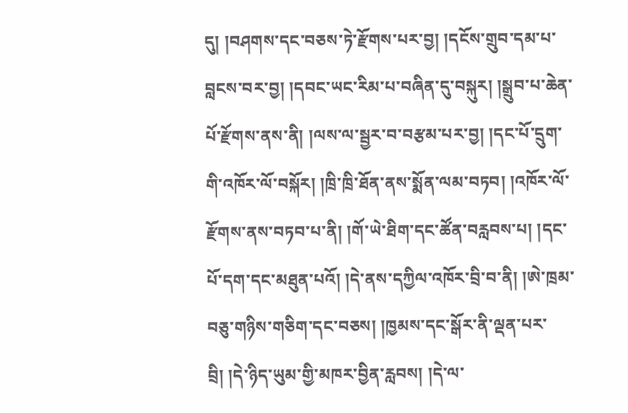དུ། །བཤགས་དང་བཅས་ཏེ་རྫོགས་པར་བྱ། །དངོས་གྲུབ་དམ་པ་བླངས་བར་བྱ། །དབང་ཡང་རིམ་པ་བཞིན་དུ་བསྐུར། །སྒྲུབ་པ་ཆེན་པོ་རྫོགས་ནས་ནི། །ལས་ལ་སྦྱར་བ་བརྩམ་པར་བྱ། །དང་པོ་དྲུག་གི་འཁོར་ལོ་བསྐོར། །ཁྲི་ཁྲི་ཐོན་ནས་སྨོན་ལམ་བཏབ། །འཁོར་ལོ་རྫོགས་ནས་བཏབ་པ་ནི། །གོ་ཡེ་ཐིག་དང་ཚོན་བརླབས་པ། །དང་པོ་དག་དང་མཐུན་པའོ། །དེ་ནས་དཀྱིལ་འཁོར་བྲི་བ་ནི། །ཨེ་ཁྲམ་བཅུ་གཉིས་གཅིག་དང་བཅས། །ཁྱམས་དང་སྒོར་ནི་ལྡན་པར་བྲི། །དེ་ཉིད་ཡུམ་གྱི་མཁར་བྱིན་རླབས། །དེ་ལ་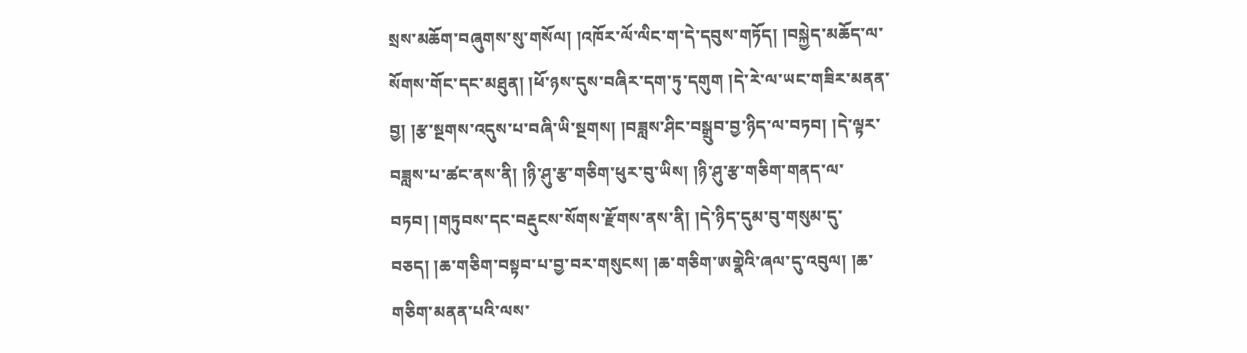སྲས་མཆོག་བཞུགས་སུ་གསོལ། །འཁོར་ལོ་ལིང་ག་དེ་དབུས་གཏོད། །བསྐྱེད་མཆོད་ལ་སོགས་གོང་དང་མཐུན། །ཕོ་ཉས་དུས་བཞིར་དག་ཏུ་དགུག །དེ་རེ་ལ་ཡང་གཟིར་མནན་བྱ། །རྩ་སྔགས་འདུས་པ་བཞི་ཡི་སྔགས། །བཟླས་ཤིང་བསྒྲུབ་བྱ་ཉིད་ལ་བཏབ། །དེ་ལྟར་བཟླས་པ་ཚང་ནས་ནི། །ཉི་ཤུ་རྩ་གཅིག་ཕུར་བུ་ཡིས། །ཉི་ཤུ་རྩ་གཅིག་གནད་ལ་བཏབ། །གཏུབས་དང་བརྡུངས་སོགས་རྫོགས་ནས་ནི། །དེ་ཉིད་དུམ་བུ་གསུམ་དུ་བཅད། །ཆ་གཅིག་བསྟབ་པ་བྱ་བར་གསུངས། །ཆ་གཅིག་ཨགྣེའི་ཞལ་དུ་འབུལ། །ཆ་གཅིག་མནན་པའི་ལས་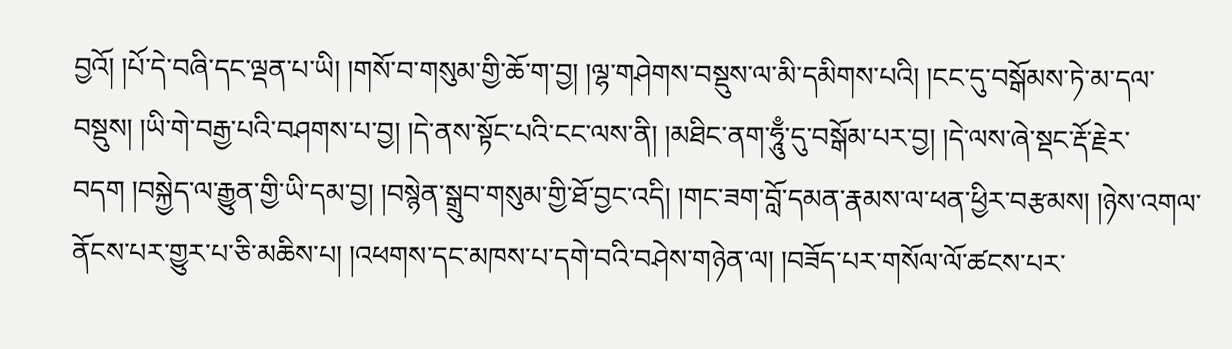བྱའོ། །པོ་དེ་བཞི་དང་ལྡན་པ་ཡི། །གསོ་བ་གསུམ་གྱི་ཆོ་ག་བྱ། །ལྷ་གཤེགས་བསྡུས་ལ་མི་དམིགས་པའི། །ངང་དུ་བསྒོམས་ཏེ་མ་དལ་བསྡུས། །ཡི་གེ་བརྒྱ་པའི་བཤགས་པ་བྱ། །དེ་ནས་སྟོང་པའི་ངང་ལས་ནི། །མཐིང་ནག་ཧཱུྃ་དུ་བསྒོམ་པར་བྱ། །དེ་ལས་ཞེ་སྡང་རྡོ་རྗེར་བདག །བསྐྱེད་ལ་རྒྱུན་གྱི་ཡི་དམ་བྱ། །བསྙེན་སྒྲུབ་གསུམ་གྱི་ཐོ་བྱང་འདི། །གང་ཟག་བློ་དམན་རྣམས་ལ་ཕན་ཕྱིར་བརྩམས། །ཉེས་འགལ་ནོངས་པར་གྱུར་པ་ཅི་མཆིས་པ། །འཕགས་དང་མཁས་པ་དགེ་བའི་བཤེས་གཉེན་ལ། །བཟོད་པར་གསོལ་ལོ་ཚངས་པར་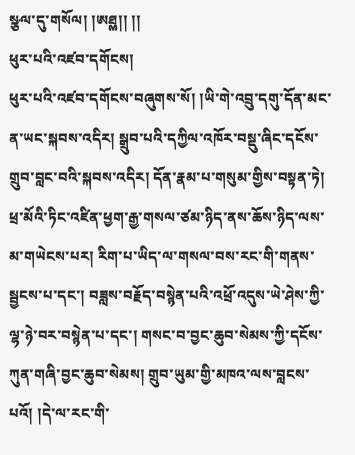སྩལ་དུ་གསོལ། །ཨཐྎ།། །།
ཕུར་པའི་འཛབ་དགོངས།
ཕུར་པའི་འཛབ་དགོངས་བཞུགས་སོ། །ཡི་གེ་འབྲུ་དགུ་དོན་མང་ན་ཡང་སྐབས་འདིར། སྒྲུབ་པའི་དཀྱིལ་འཁོར་བསྡུ་ཞིང་དངོས་གྲུབ་བླང་བའི་སྐབས་འདིར། དོན་རྣམ་པ་གསུམ་གྱིས་བསྟན་ཏེ། ཕྲ་མོའི་ཏིང་འཛིན་ཕྱག་རྒྱ་གསལ་ཙམ་ཉིད་ནས་ཆོས་ཉིད་ལས་མ་གཡེངས་པར། རིག་པ་ཡིད་ལ་གསལ་བས་རང་གི་གནས་སྦྱངས་པ་དང་། བཟླས་བརྗོད་བསྙེན་པའི་འཕྲོ་འདུས་ཡེ་ཤེས་ཀྱི་ལྷ་ཉེ་བར་བསྙེན་པ་དང་། གསང་བ་བྱང་ཆུབ་སེམས་ཀྱི་དངོས་ཀུན་གཞི་བྱང་ཆུབ་སེམས། གྲུབ་ཡུམ་གྱི་མཁའ་ལས་བླངས་པའོ། །དེ་ལ་རང་གི་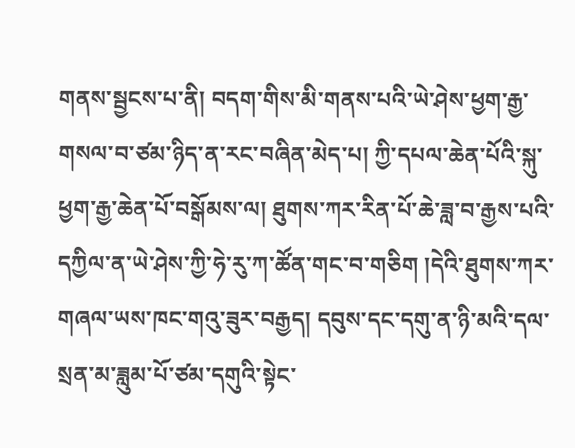གནས་སྦྱངས་པ་ནི། བདག་གིས་མི་གནས་པའི་ཡེ་ཤེས་ཕྱག་རྒྱ་གསལ་བ་ཙམ་ཉིད་ན་རང་བཞིན་མེད་པ། ཀྱི་དཔལ་ཆེན་པོའི་སྐུ་ཕྱག་རྒྱ་ཆེན་པོ་བསྒོམས་ལ། ཐུགས་ཀར་རིན་པོ་ཆེ་ཟླ་བ་རྒྱས་པའི་དཀྱིལ་ན་ཡེ་ཤེས་ཀྱི་ཧེ་རུ་ཀ་ཚོན་གང་བ་གཅིག །དེའི་ཐུགས་ཀར་གཞལ་ཡས་ཁང་གའུ་ཟུར་བརྒྱད། དབུས་དང་དགུ་ན་ཉི་མའི་དལ་སྲན་མ་ཟླུམ་པོ་ཙམ་དགུའི་སྟེང་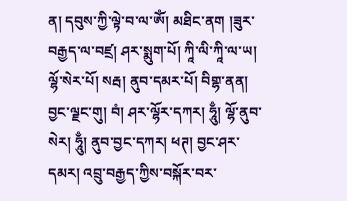ན། དབུས་ཀྱི་ལྟེ་བ་ལ་ༀ། མཐིང་ནག །ཟུར་བརྒྱད་ལ་བཛྲ། ཤར་སྨུག་པོ། ཀཱི་ལི་ཀཱི་ལ་ཡ། ལྷོ་སེར་པོ། སརྦ། ནུབ་དམར་པོ། བིགྷ་ནན། བྱང་ལྗང་གུ། བཾ། ཤར་ལྷོར་དཀར། ཧཱུྃ། ལྷོ་ནུབ་སེར། ཧཱུྃ། ནུབ་བྱང་དཀར། ཕཊ། བྱང་ཤར་དམར། འབྲུ་བརྒྱད་ཀྱིས་བསྐོར་བར་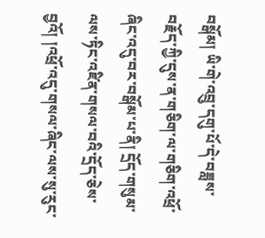བསྒོམ། ཡི་གེ་འབྲུ་དགུ་པོ་དེ་བཟླས་བརྗོད་ཀྱི་དུས་ན་གཅིག་ལ་གཅིག་འཕྲོ་ཞིང་འདུ་བར་བསྒོམ་པ་ནི། དྲོད་གསུམ་ལས་ཏིང་འཛིན་གསལ་བའི་དྲོད་ཅེས་བྱའོ། །འཕྲོ་འདུ་གསལ་ཞིང་ལས་སུ་རུང་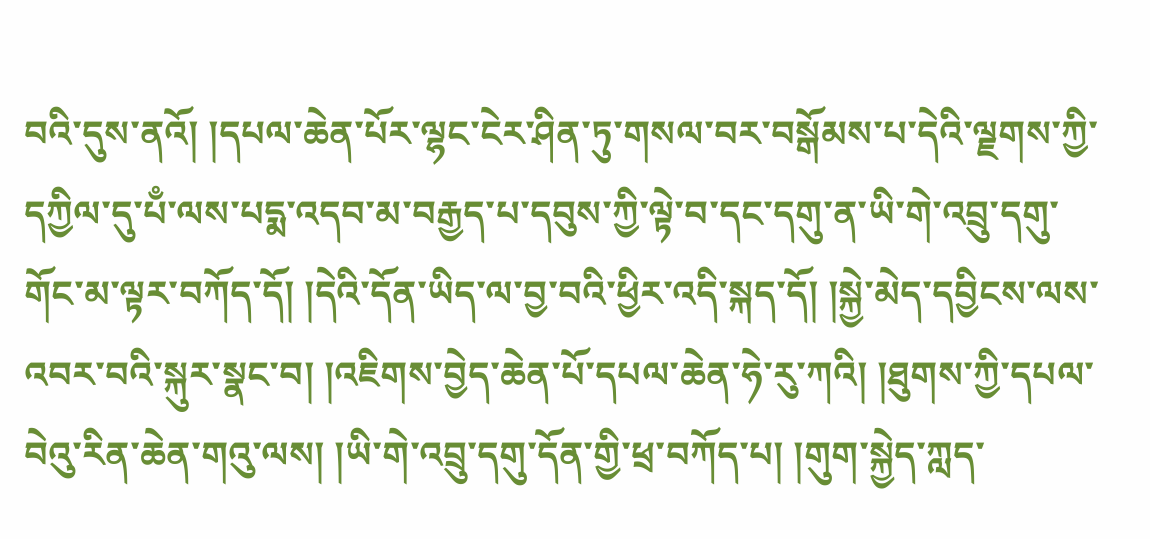བའི་དུས་ནའོ། །དཔལ་ཆེན་པོར་ལྷང་ངེར་ཤིན་ཏུ་གསལ་བར་བསྒོམས་པ་དེའི་ལྗགས་ཀྱི་དཀྱིལ་དུ་པྃ་ལས་པདྨ་འདབ་མ་བརྒྱད་པ་དབུས་ཀྱི་ལྟེ་བ་དང་དགུ་ན་ཡི་གེ་འབྲུ་དགུ་གོང་མ་ལྟར་བཀོད་དོ། །དེའི་དོན་ཡིད་ལ་བྱ་བའི་ཕྱིར་འདི་སྐད་དོ། །སྐྱེ་མེད་དབྱིངས་ལས་འབར་བའི་སྐུར་སྣང་བ། །འཇིགས་བྱེད་ཆེན་པོ་དཔལ་ཆེན་ཧེ་རུ་ཀའི། །ཐུགས་ཀྱི་དཔལ་བེའུ་རིན་ཆེན་གའུ་ལས། །ཡི་གེ་འབྲུ་དགུ་དོན་གྱི་ཕྲ་བཀོད་པ། །གུག་སྐྱེད་ཀླད་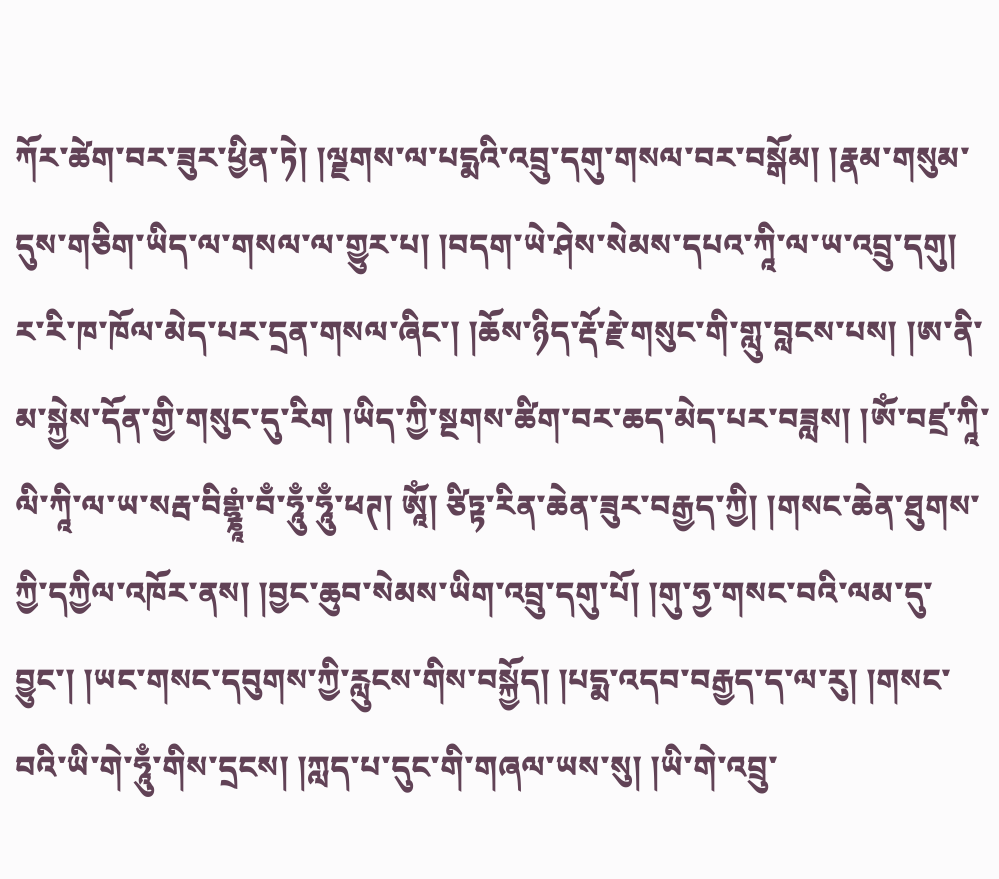ཀོར་ཚེག་བར་ཟུར་ཕྱིན་ཏེ། །ལྗགས་ལ་པདྨའི་འབྲུ་དགུ་གསལ་བར་བསྒོམ། །རྣམ་གསུམ་དུས་གཅིག་ཡིད་ལ་གསལ་ལ་གྱུར་པ། །བདག་ཡེ་ཤེས་སེམས་དཔའ་ཀཱི་ལ་ཡ་འབྲུ་དགུ། ར་རི་ཁ་ཁོལ་མེད་པར་དྲན་གསལ་ཞིང་། །ཆོས་ཉིད་རྡོ་རྗེ་གསུང་གི་གླུ་བླངས་པས། །ཨ་ནི་མ་སྐྱེས་དོན་གྱི་གསུང་དུ་རིག །ཡིད་ཀྱི་སྔགས་ཚིག་བར་ཆད་མེད་པར་བཟླས། །ༀ་བཛྲ་ཀཱི་ལི་ཀཱི་ལ་ཡ་སརྦ་བིགྷྣཱཾ་བྃ་ཧཱུྃ་ཧཱུྃ་ཕཊ། ཨཱོཾ། ཙིཏྟ་རིན་ཆེན་ཟུར་བརྒྱད་ཀྱི། །གསང་ཆེན་ཐུགས་ཀྱི་དཀྱིལ་འཁོར་ནས། །བྱང་ཆུབ་སེམས་ཡིག་འབྲུ་དགུ་པོ། །གུ་ཧྱ་གསང་བའི་ལམ་དུ་བྱུང་། །ཡང་གསང་དབུགས་ཀྱི་རླུངས་གིས་བསྐྱོད། །པདྨ་འདབ་བརྒྱད་ད་ལ་རུ། །གསང་བའི་ཡི་གེ་ཧཱུྃ་གིས་དྲངས། །ཀླད་པ་དུང་གི་གཞལ་ཡས་སུ། །ཡི་གེ་འབྲུ་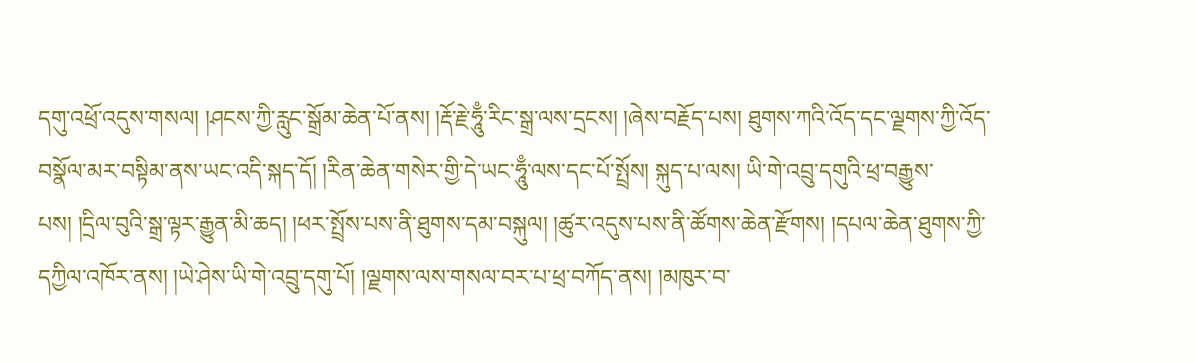དགུ་འཕྲོ་འདུས་གསལ། །ཤངས་ཀྱི་རླུང་སྒྲོམ་ཆེན་པོ་ནས། །རྡོ་རྗེ་ཧཱུྃ་རིང་སྒྲ་ལས་དྲངས། །ཞེས་བརྗོད་པས། ཐུགས་ཀའི་འོད་དང་ལྗགས་ཀྱི་འོད་བསྣོལ་མར་བསྟིམ་ནས་ཡང་འདི་སྐད་དོ། །རིན་ཆེན་གསེར་གྱི་དེ་ཡང་ཧཱུྃ་ལས་དང་པོ་སྤྲོས། སྐུད་པ་ལས། ཡི་གེ་འབྲུ་དགུའི་ཕྲ་བརྒྱུས་པས། །དྲིལ་བུའི་སྒྲ་ལྟར་རྒྱུན་མི་ཆད། །ཕར་སྤྲོས་པས་ནི་ཐུགས་དམ་བསྐུལ། །ཚུར་འདུས་པས་ནི་ཚོགས་ཆེན་རྫོགས། །དཔལ་ཆེན་ཐུགས་ཀྱི་དཀྱིལ་འཁོར་ནས། །ཡེ་ཤེས་ཡི་གེ་འབྲུ་དགུ་པོ། །ལྗགས་ལས་གསལ་བར་པ་ཕྲ་བཀོད་ནས། །མཁུར་བ་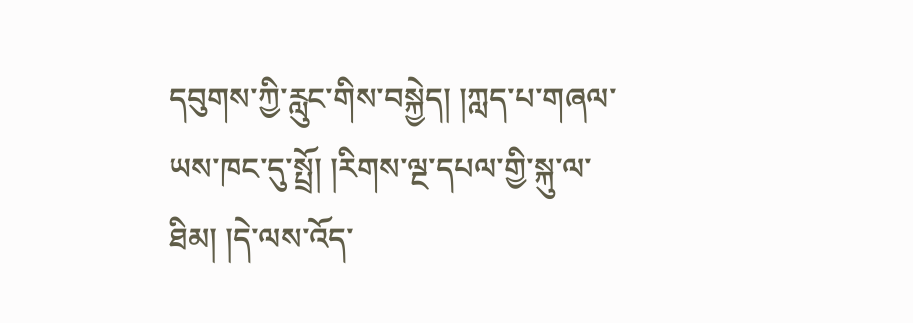དབུགས་ཀྱི་རླུང་གིས་བསྐྱེད། །ཀླད་པ་གཞལ་ཡས་ཁང་དུ་སྤྲོ། །རིགས་ལྔ་དཔལ་གྱི་སྐུ་ལ་ཐིམ། །དེ་ལས་འོད་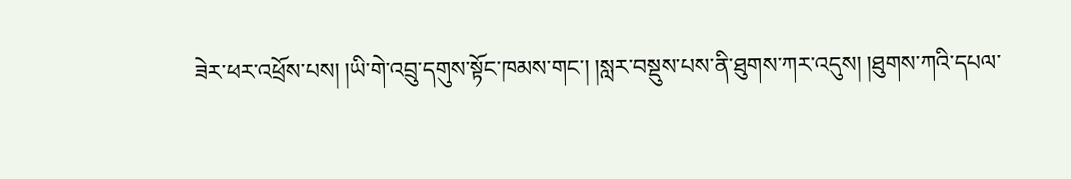ཟེར་ཕར་འཕྲོས་པས། །ཡི་གེ་འབྲུ་དགུས་སྟོང་ཁམས་གང་། །སླར་བསྡུས་པས་ནི་ཐུགས་ཀར་འདུས། །ཐུགས་ཀའི་དཔལ་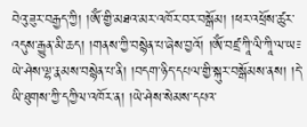བེའུ་ཟུར་བརྒྱད་ཀྱི། །ༀ་གྱི་མཐའ་མར་འཁོར་བར་བསྒོམ། །ཕར་འཕྲོས་ཚུར་འདུས་རྒྱུན་མི་ཆད། །གནས་ཀྱི་བསྙེན་པ་ཞེས་བྱའོ། །ༀ་བཛྲ་ཀཱི་ལི་ཀཱི་ལ་ཡ༴ ཡེ་ཤེས་ལྷ་རྣམས་བསྙེན་པ་ནི། །བདག་ཉིད་དཔལ་གྱི་སྐུར་བསྒོམས་ནས། །དེ་ཡི་ཐུགས་ཀྱི་དཀྱིལ་འཁོར་ན། །ཡེ་ཤེས་སེམས་དཔའ་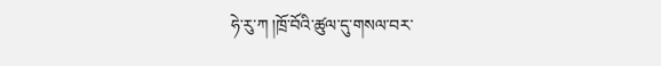ཧེ་རུ་ཀ །ཁྲོ་བོའི་ཚུལ་དུ་གསལ་བར་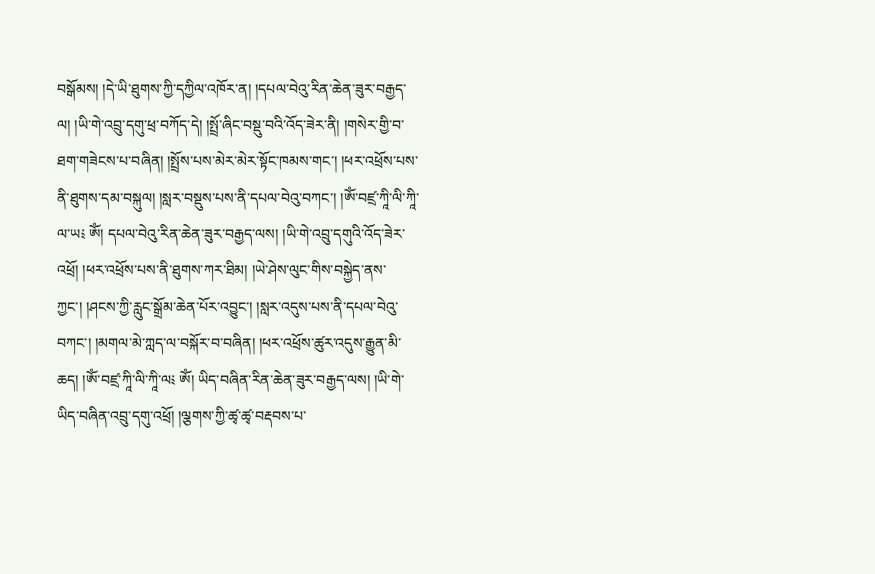བསྒོམས། །དེ་ཡི་ཐུགས་ཀྱི་དཀྱིལ་འཁོར་ན། །དཔལ་བེའུ་རིན་ཆེན་ཟུར་བརྒྱད་ལ། །ཡི་གེ་འབྲུ་དགུ་ཕྲ་བཀོད་དེ། །སྤྲོ་ཞིང་བསྡུ་བའི་འོད་ཟེར་ནི། །གསེར་གྱི་བ་ཐག་གཟེངས་པ་བཞིན། །སྤྲོས་པས་མེར་མེར་སྟོང་ཁམས་གང་། །ཕར་འཕྲོས་པས་ནི་ཐུགས་དམ་བསྐུལ། །སླར་བསྡུས་པས་ནི་དཔལ་བེའུ་བཀང་། །ༀ་བཛྲ་ཀཱི་ལི་ཀཱི་ལ་ཡ༴ ༀ། དཔལ་བེའུ་རིན་ཆེན་ཟུར་བརྒྱད་ལས། །ཡི་གེ་འབྲུ་དགུའི་འོད་ཟེར་འཕྲོ། །ཕར་འཕྲོས་པས་ནི་ཐུགས་ཀར་ཐིམ། །ཡེ་ཤེས་ལུང་གིས་བསྐྱེད་ནས་ཀྱང་། །ཤངས་ཀྱི་རླུང་སྒྲོམ་ཆེན་པོར་འབྱུང་། །སླར་འདུས་པས་ནི་དཔལ་བེའུ་བཀང་། །མགལ་མེ་ཀླད་ལ་བསྐོར་བ་བཞིན། །ཕར་འཕྲོས་ཚུར་འདུས་རྒྱུན་མི་ཆད། །ༀ་བཛྲ་ཀཱི་ལི་ཀཱི་ལ༴ ༀ། ཡིད་བཞིན་རིན་ཆེན་ཟུར་བརྒྱད་ལས། །ཡི་གེ་ཡིད་བཞིན་འབྲུ་དགུ་འཕྲོ། །ལྕགས་ཀྱི་ཚྭ་ཚྭ་བརྡབས་པ་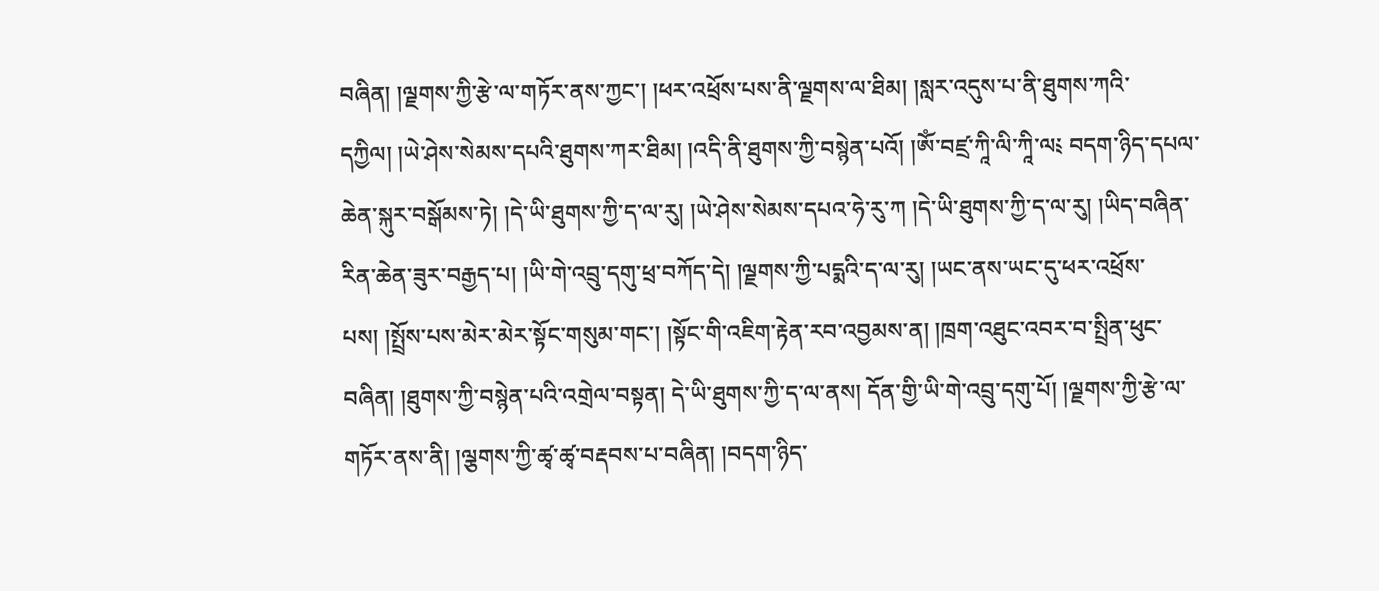བཞིན། །ལྗགས་ཀྱི་རྩེ་ལ་གཏོར་ནས་ཀྱང་། །ཕར་འཕྲོས་པས་ནི་ལྗགས་ལ་ཐིམ། །སླར་འདུས་པ་ནི་ཐུགས་ཀའི་དཀྱིལ། །ཡེ་ཤེས་སེམས་དཔའི་ཐུགས་ཀར་ཐིམ། །འདི་ནི་ཐུགས་ཀྱི་བསྙེན་པའོ། །ༀ་བཛྲ་ཀཱི་ལི་ཀཱི་ལ༴ བདག་ཉིད་དཔལ་ཆེན་སྐུར་བསྒོམས་ཏེ། །དེ་ཡི་ཐུགས་ཀྱི་ད་ལ་རུ། །ཡེ་ཤེས་སེམས་དཔའ་ཧེ་རུ་ཀ །དེ་ཡི་ཐུགས་ཀྱི་ད་ལ་རུ། །ཡིད་བཞིན་རིན་ཆེན་ཟུར་བརྒྱད་པ། །ཡི་གེ་འབྲུ་དགུ་ཕྲ་བཀོད་དེ། །ལྗགས་ཀྱི་པདྨའི་ད་ལ་རུ། །ཡང་ནས་ཡང་དུ་ཕར་འཕྲོས་པས། །སྤྲོས་པས་མེར་མེར་སྟོང་གསུམ་གང་། །སྟོང་གི་འཇིག་རྟེན་རབ་འབྱམས་ན། །ཁྲག་འཐུང་འབར་བ་སྤྲིན་ཕུང་བཞིན། །ཐུགས་ཀྱི་བསྙེན་པའི་འགྲེལ་བསྟན། དེ་ཡི་ཐུགས་ཀྱི་ད་ལ་ནས། དོན་གྱི་ཡི་གེ་འབྲུ་དགུ་པོ། །ལྗགས་ཀྱི་རྩེ་ལ་གཏོར་ནས་ནི། །ལྕགས་ཀྱི་ཚྭ་ཚྭ་བརྡབས་པ་བཞིན། །བདག་ཉིད་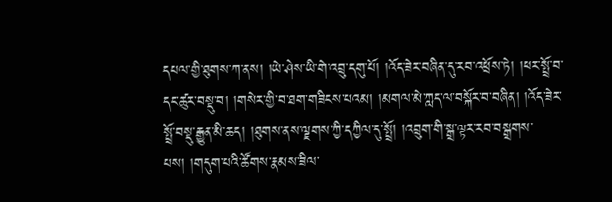དཔལ་གྱི་ཐུགས་ཀ་ནས། །ཡེ་ཤེས་ཡི་གེ་འབྲུ་དགུ་པོ། །འོད་ཟེར་བཞིན་དུ་རབ་འཕྲོས་ཏེ། །ཕར་སྤྲོ་བ་དང་ཚུར་བསྡུ་བ། །གསེར་གྱི་བ་ཐག་གཟིངས་པའམ། །མགལ་མེ་ཀླད་ལ་བསྐོར་བ་བཞིན། །འོད་ཟེར་སྤྲོ་བསྡུ་རྒྱུན་མི་ཆད། །ཐུགས་ནས་ལྗགས་ཀྱི་དཀྱིལ་དུ་སྤྲོ། །འབྲུག་གི་སྒྲ་ལྟར་རབ་བསྒྲགས་པས། །གདུག་པའི་ཚོགས་རྣམས་ཟིལ་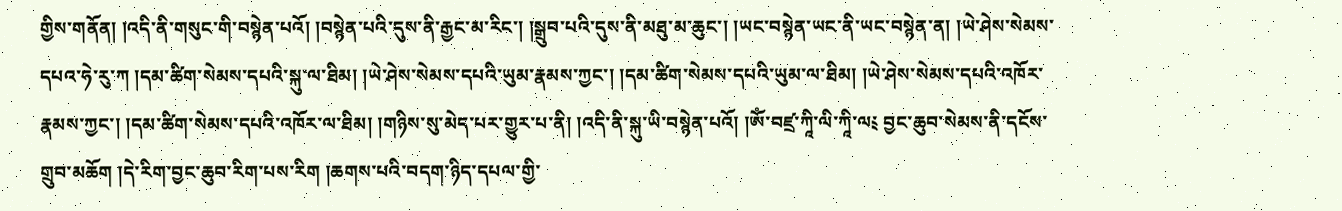གྱིས་གནོན། །འདི་ནི་གསུང་གི་བསྙེན་པའོ། །བསྙེན་པའི་དུས་ནི་རྒྱང་མ་རིང་། །སྒྲུབ་པའི་དུས་ནི་མཐུ་མ་ཆུང་། །ཡང་བསྙེན་ཡང་ནི་ཡང་བསྙེན་ན། །ཡེ་ཤེས་སེམས་དཔའ་ཧེ་རུ་ཀ །དམ་ཚིག་སེམས་དཔའི་སྐུ་ལ་ཐིམ། །ཡེ་ཤེས་སེམས་དཔའི་ཡུམ་རྣམས་ཀྱང་། །དམ་ཚིག་སེམས་དཔའི་ཡུམ་ལ་ཐིམ། །ཡེ་ཤེས་སེམས་དཔའི་འཁོར་རྣམས་ཀྱང་། །དམ་ཚིག་སེམས་དཔའི་འཁོར་ལ་ཐིམ། །གཉིས་སུ་མེད་པར་གྱུར་པ་ནི། །འདི་ནི་སྐུ་ཡི་བསྙེན་པའོ། །ༀ་བཛྲ་ཀཱི་ལི་ཀཱི་ལ༴ བྱང་ཆུབ་སེམས་ནི་དངོས་གྲུབ་མཆོག །དེ་རིག་བྱང་ཆུབ་རིག་པས་རིག །ཆགས་པའི་བདག་ཉིད་དཔལ་གྱི་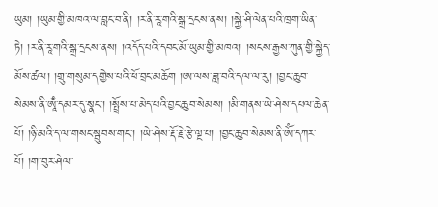ཡུམ། །ཡུམ་གྱི་མཁའ་ལ་བླང་བ་ནི། །ར་ནི་རཱ་གའི་སྒྲ་དྲངས་ནས། །སྐྱེ་ཤི་ལེན་པའི་ཁྲག་ཡིན་ཏེ། །ར་ནི་རཱ་གའི་སྒྲ་དྲངས་ནས། །འདོད་པའི་དབང་མོ་ཡུམ་གྱི་མཁའ། །སངས་རྒྱས་ཀུན་གྱི་སྐྱེད་མོས་ཚལ། །གྲུ་གསུམ་དགྱེས་པའི་ཕོ་བྲང་མཆོག །ཨ་ལས་ཟླ་བའི་དལ་ལ་རུ། །བྱང་ཆུབ་སེམས་ནི་ཨཱྃ་དམར་དུ་སྣང་། །སྤྲོས་པ་མེད་པའི་བྱང་ཆུབ་སེམས། །མི་གནས་ཡེ་ཤེས་དཔལ་ཆེན་པོ། །ཉི་མའི་ད་ལ་གསང་སྦུབས་གང་། །ཡེ་ཤེས་རྡོ་རྗེ་རྩེ་ལྔ་པ། །བྱང་ཆུབ་སེམས་ནི་ༀ་དཀར་པོ། །ག་བུར་ཤེལ་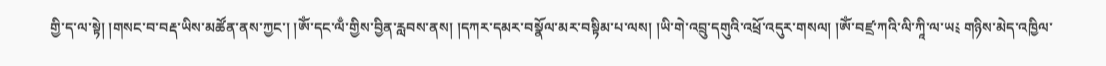གྱི་ད་ལ་སྟེ། །གསང་བ་བརྡ་ཡིས་མཚོན་ནས་ཀྱང་། །ༀ་དང་ལྃ་གྱིས་བྱིན་རླབས་ནས། །དཀར་དམར་བསྣོལ་མར་བསྟིམ་པ་ལས། །ཡི་གེ་འབྲུ་དགུའི་འཕྲོ་འདུར་གསལ། །ༀ་བཛྲ་ཀའི་ལི་ཀཱི་ལ་ཡ༴ གཉིས་མེད་འཁྱིལ་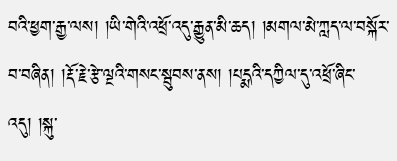བའི་ཕྱག་རྒྱ་ལས། །ཡི་གེའི་འཕྲོ་འདུ་རྒྱུན་མི་ཆད། །མགལ་མེ་ཀླད་ལ་བསྐོར་བ་བཞིན། །རྡོ་རྗེ་རྩེ་ལྔའི་གསང་སྦུབས་ནས། །པདྨའི་དཀྱིལ་དུ་འཕྲོ་ཞིང་འདུ། །སྐུ་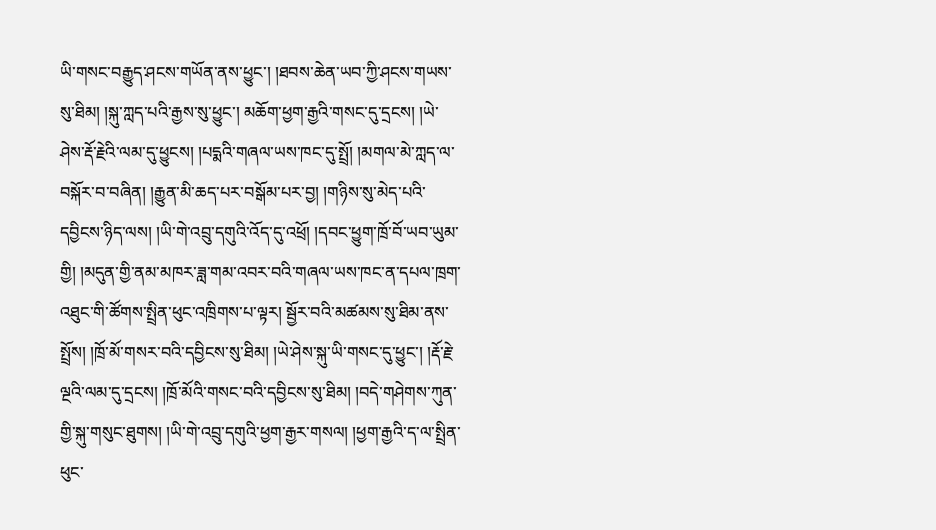ཡི་གསང་བརྒྱུད་ཤངས་གཡོན་ནས་ཕྱུང་། །ཐབས་ཆེན་ཡབ་ཀྱི་ཤངས་གཡས་སུ་ཐིམ། །སྐུ་ཀླད་པའི་རྒྱས་སུ་ཕྱུང་། མཆོག་ཕྱག་རྒྱའི་གསང་དུ་དྲངས། །ཡེ་ཤེས་རྡོ་རྗེའི་ལམ་དུ་ཕྱུངས། །པདྨའི་གཞལ་ཡས་ཁང་དུ་སྤྲོ། །མགལ་མེ་ཀླད་ལ་བསྐོར་བ་བཞིན། །རྒྱུན་མི་ཆད་པར་བསྒོམ་པར་བྱ། །གཉིས་སུ་མེད་པའི་དབྱིངས་ཉིད་ལས། །ཡི་གེ་འབྲུ་དགུའི་འོད་དུ་འཕྲོ། །དབང་ཕྱུག་ཁྲོ་བོ་ཡབ་ཡུམ་གྱི། །མདུན་གྱི་ནམ་མཁར་ཟླ་གམ་འབར་བའི་གཞལ་ཡས་ཁང་ན་དཔལ་ཁྲག་འཐུང་གི་ཚོགས་སྤྲིན་ཕུང་འཁྲིགས་པ་ལྟར། སྦྱོར་བའི་མཚམས་སུ་ཐིམ་ནས་སྤྲོས། །ཁྲོ་མོ་གསར་བའི་དབྱིངས་སུ་ཐིམ། །ཡེ་ཤེས་སྐུ་ཡི་གསང་དུ་ཕྱུང་། །རྡོ་རྗེ་ལྔའི་ལམ་དུ་དྲངས། །ཁྲོ་མོའི་གསང་བའི་དབྱིངས་སུ་ཐིམ། །བདེ་གཤེགས་ཀུན་གྱི་སྐུ་གསུང་ཐུགས། །ཡི་གེ་འབྲུ་དགུའི་ཕྱག་རྒྱར་གསལ། །ཕྱག་རྒྱའི་ད་ལ་སྤྲིན་ཕུང་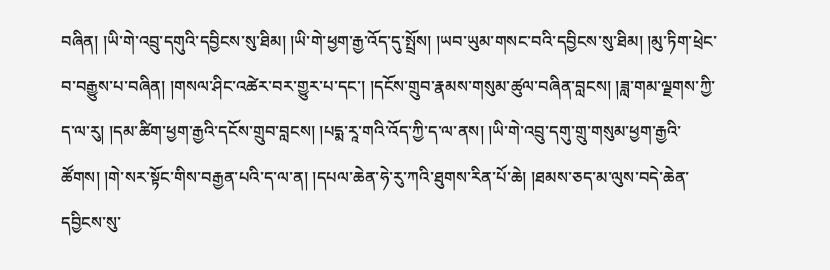བཞིན། །ཡི་གེ་འབྲུ་དགུའི་དབྱིངས་སུ་ཐིམ། །ཡི་གེ་ཕྱག་རྒྱ་འོད་དུ་སྤྲོས། །ཡབ་ཡུམ་གསང་བའི་དབྱིངས་སུ་ཐིམ། །མུ་ཏིག་ཕྲེང་བ་བརྒྱུས་པ་བཞིན། །གསལ་ཤིང་འཚེར་བར་གྱུར་པ་དང་། །དངོས་གྲུབ་རྣམས་གསུམ་ཚུལ་བཞིན་བླངས། །ཟླ་གམ་ལྗགས་ཀྱི་ད་ལ་རུ། །དམ་ཚིག་ཕྱག་རྒྱའི་དངོས་གྲུབ་བླངས། །པདྨ་རཱ་གའི་འོད་ཀྱི་ད་ལ་ནས། །ཡི་གེ་འབྲུ་དགུ་གྲུ་གསུམ་ཕྱག་རྒྱའི་ཚོགས། །གེ་སར་སྟོང་གིས་བརྒྱན་པའི་ད་ལ་ན། །དཔལ་ཆེན་ཧེ་རུ་ཀའི་ཐུགས་རིན་པོ་ཆེ། །ཐམས་ཅད་མ་ལུས་བདེ་ཆེན་དབྱིངས་སུ་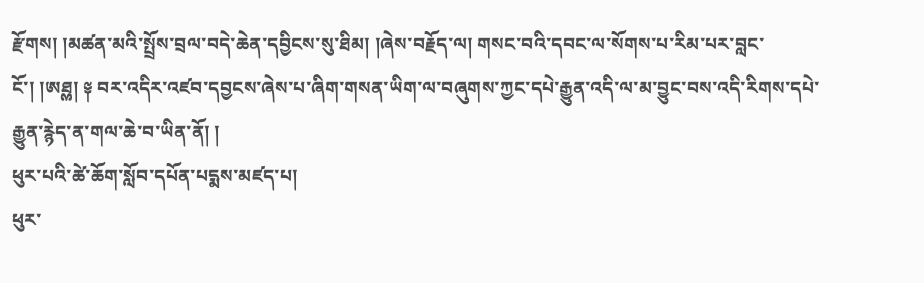རྫོགས། །མཚན་མའི་སྤྲོས་བྲལ་བདེ་ཆེན་དབྱིངས་སུ་ཐིམ། །ཞེས་བརྗོད་ལ། གསང་བའི་དབང་ལ་སོགས་པ་རིམ་པར་བླང་ངོ་། །ཨཐྎ། ༈ བར་འདིར་འཛབ་དབྱངས་ཞེས་པ་ཞིག་གསན་ཡིག་ལ་བཞུགས་ཀྱང་དཔེ་རྒྱུན་འདི་ལ་མ་བྱུང་བས་འདི་རིགས་དཔེ་རྒྱུན་རྙེད་ན་གལ་ཆེ་བ་ཡིན་ནོ། །
ཕུར་པའི་ཚེ་ཆོག་སློབ་དཔོན་པདྨས་མཛད་པ།
ཕུར་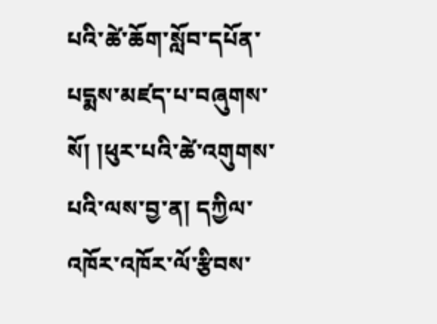པའི་ཚེ་ཆོག་སློབ་དཔོན་པདྨས་མཛད་པ་བཞུགས་སོ། །ཕུར་པའི་ཚེ་འགུགས་པའི་ལས་བྱ་ན། དཀྱིལ་འཁོར་འཁོར་ལོ་རྩིབས་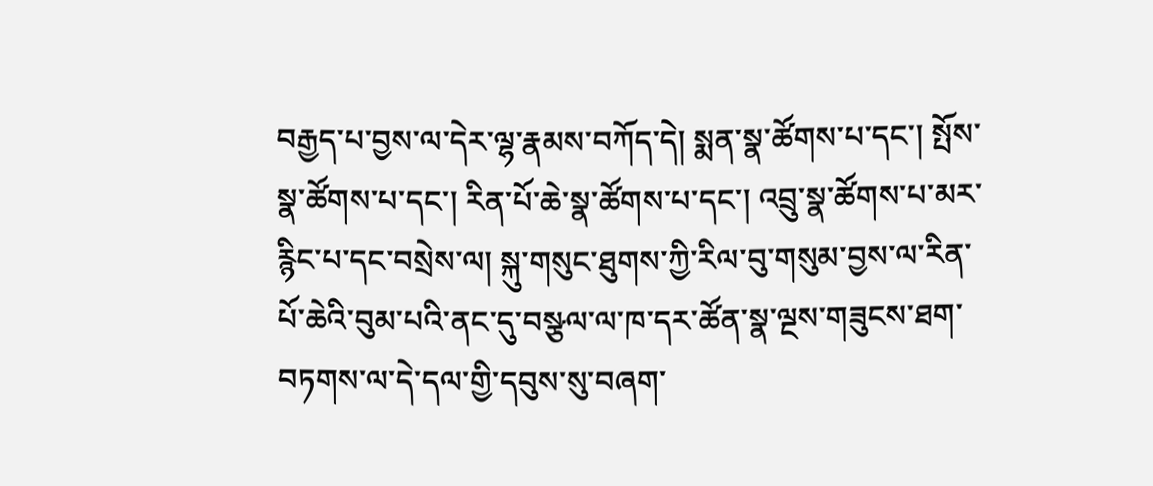བརྒྱད་པ་བྱས་ལ་དེར་ལྷ་རྣམས་བཀོད་དེ། སྨན་སྣ་ཚོགས་པ་དང་། སྤོས་སྣ་ཚོགས་པ་དང་། རིན་པོ་ཆེ་སྣ་ཚོགས་པ་དང་། འབྲུ་སྣ་ཚོགས་པ་མར་རྙིང་པ་དང་བསྲེས་ལ། སྐུ་གསུང་ཐུགས་ཀྱི་རིལ་བུ་གསུམ་བྱས་ལ་རིན་པོ་ཆེའི་བུམ་པའི་ནང་དུ་བསྩལ་ལ་ཁ་དར་ཚོན་སྣ་ལྔས་གཟུངས་ཐག་བཏགས་ལ་དེ་དལ་གྱི་དབུས་སུ་བཞག་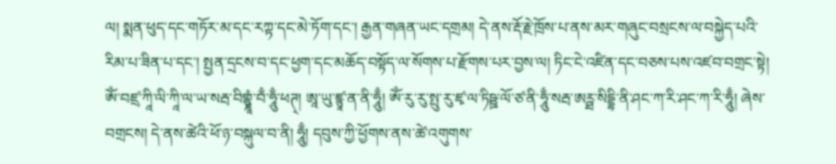ལ། སྨན་ཕུད་དང་གཏོར་མ་དང་རཀྟ་དང་མེ་ཏོག་དང་། རྒྱན་གཞན་ཡང་དགྲམ། དེ་ནས་རྡོ་རྗེ་ཁྲོས་པ་ནས་མར་གཞུང་བསྲངས་ལ་བསྐྱེད་པའི་རིམ་པ་ཟིན་པ་དང་། སྤྱན་དྲངས་བ་དང་ཕྱག་དང་མཆོད་བསྟོད་ལ་སོགས་པ་རྫོགས་པར་བྱས་ལ། ཏིང་ངེ་འཛིན་དང་བཅས་པས་འཛབ་བགྲང་སྟེ། ༀ་བཛྲ་ཀཱི་ལི་ཀཱི་ལ་ཡ་སརྦ་བིགྷྣཱཾ་བྃ་ཧཱུྃ་ཕཊ྄། ཨཱ་ཡུ་ཛྙཱ་ན་ནི་ཧཱུྃ། ༀ་རུ་རུ་སྤུ་རུ་ཛྭ་ལ་ཏིཥྛ་ལོ་ཙ་ནི་ཧཱུྃ་སརྦ་ཨཪྠ་སིདྡྷི་ནི་ཤང་ཀ་རི་ཤང་ཀ་རི་ཧཱུྃ། ཞེས་བགྲངས། དེ་ནས་ཚེའི་ཕོ་ཉ་བསྐུལ་བ་ནི། ཧཱུྃ། དབུས་ཀྱི་ཕྱོགས་ནས་ཚེ་འགུགས་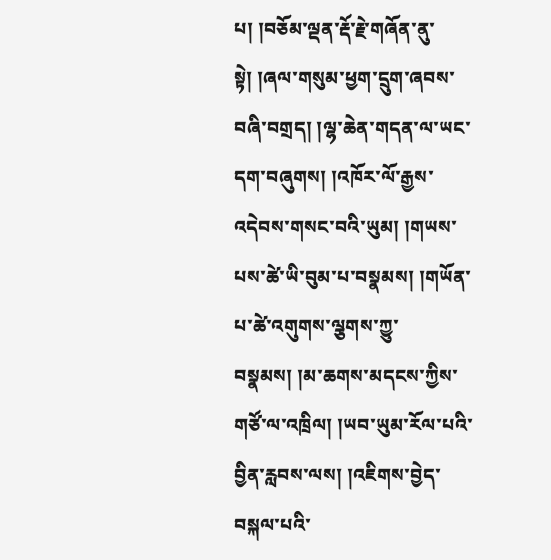པ། །བཅོམ་ལྡན་རྡོ་རྗེ་གཞོན་ནུ་སྟེ། །ཞལ་གསུམ་ཕྱག་དྲུག་ཞབས་བཞི་བགྲད། །ལྷ་ཆེན་གདན་ལ་ཡང་དག་བཞུགས། །འཁོར་ལོ་རྒྱས་འདེབས་གསང་བའི་ཡུམ། །གཡས་པས་ཚེ་ཡི་བུམ་པ་བསྣམས། །གཡོན་པ་ཚེ་འགུགས་ལྕགས་ཀྱུ་བསྣམས། །མ་ཆགས་མདངས་ཀྱིས་གཙོ་ལ་འཁྲིལ། །ཡབ་ཡུམ་རོལ་པའི་བྱིན་རླབས་ལས། །འཇིགས་བྱེད་བསྐལ་པའི་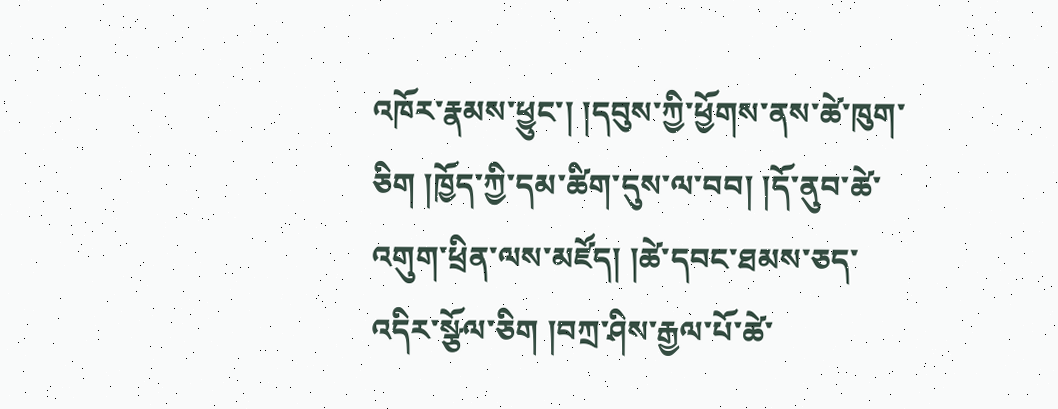འཁོར་རྣམས་ཕྱུང་། །དབུས་ཀྱི་ཕྱོགས་ནས་ཚེ་ཁུག་ཅིག །ཁྱོད་ཀྱི་དམ་ཚིག་དུས་ལ་བབ། །དོ་ནུབ་ཚེ་འགུག་ཕྲིན་ལས་མཛོད། །ཚེ་དབང་ཐམས་ཅད་འདིར་སྩོལ་ཅིག །བཀྲ་ཤིས་རྒྱལ་པོ་ཚེ་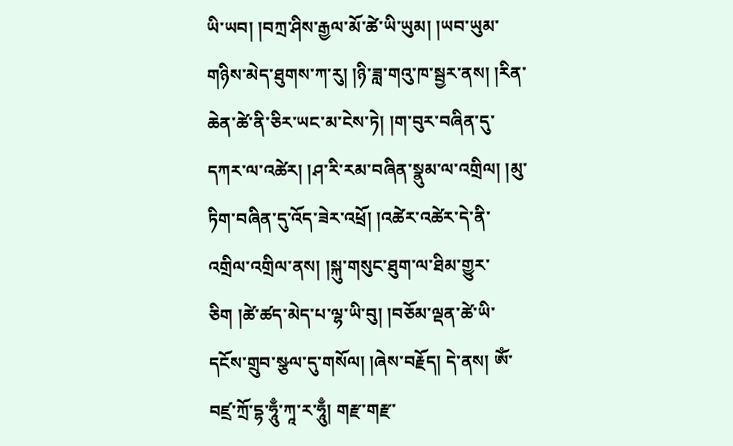ཡི་ཡབ། །བཀྲ་ཤིས་རྒྱལ་མོ་ཚེ་ཡི་ཡུམ། །ཡབ་ཡུམ་གཉིས་མེད་ཐུགས་ཀ་རུ། །ཉི་ཟླ་གའུ་ཁ་སྦྱར་ནས། །རིན་ཆེན་ཚེ་ནི་ཅིར་ཡང་མ་ངེས་ཏེ། །ག་བུར་བཞིན་དུ་དཀར་ལ་འཚེར། །ཤ་རི་རམ་བཞིན་སྣུམ་ལ་འགྲིལ། །མུ་ཏིག་བཞིན་དུ་འོད་ཟེར་འཕྲོ། །འཚེར་འཚེར་དེ་ནི་འགྲིལ་འགྲིལ་ནས། །སྐུ་གསུང་ཐུག་ལ་ཐིམ་གྱུར་ཅིག །ཚེ་ཚད་མེད་པ་ལྷ་ཡི་བུ། །བཅོམ་ལྡན་ཚེ་ཡི་དངོས་གྲུབ་སྩལ་དུ་གསོལ། །ཞེས་བརྗོད། དེ་ནས། ༀ་བཛྲ་ཀྲོ་དྷ་ཧཱུྃ་ཀཱ་ར་ཧཱུྃ། གརྫ་གརྫ་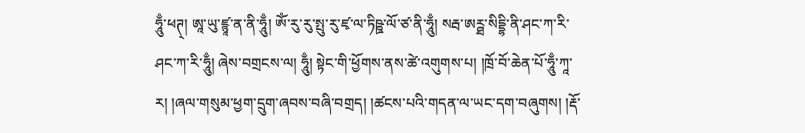ཧཱུྃ་ཕཊ྄། ཨཱ་ཡུ་ཛྙཱ་ན་ནི་ཧཱུྃ། ༀ་རུ་རུ་སྤུ་རུ་ཛྭ་ལ་ཏིཥྛ་ལོ་ཙ་ནི་ཧཱུྃ། སརྦ་ཨཪྠ་སིདྡྷི་ནི་ཤང་ཀ་རི་ཤང་ཀ་རི་ཧཱུྃ། ཞེས་བགྲངས་ལ། ཧཱུྃ། སྟེང་གི་ཕྱོགས་ནས་ཚེ་འགུགས་པ། །ཁྲོ་བོ་ཆེན་པོ་ཧཱུྃ་ཀཱ་ར། །ཞལ་གསུམ་ཕྱག་དྲུག་ཞབས་བཞི་བགྲད། །ཚངས་པའི་གདན་ལ་ཡང་དག་བཞུགས། །རྡོ་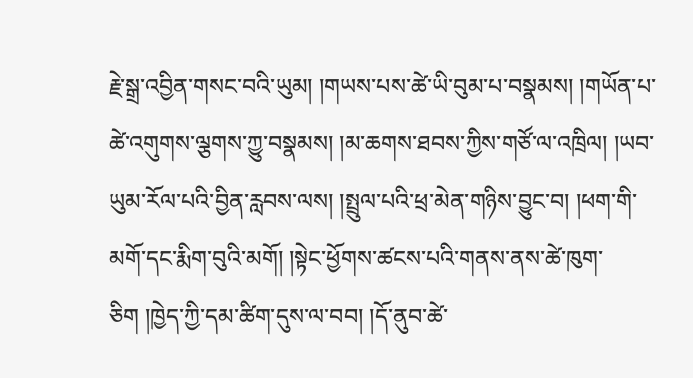རྗེ་སྒྲ་འབྱིན་གསང་བའི་ཡུམ། །གཡས་པས་ཚེ་ཡི་བུམ་པ་བསྣམས། །གཡོན་པ་ཚེ་འགུགས་ལྕགས་ཀྱུ་བསྣམས། །མ་ཆགས་ཐབས་ཀྱིས་གཙོ་ལ་འཁྲིལ། །ཡབ་ཡུམ་རོལ་པའི་བྱིན་རླབས་ལས། །སྤྲུལ་པའི་ཕྲ་མེན་གཉིས་བྱུང་བ། །ཕག་གི་མགོ་དང་རྨིག་བུའི་མགོ། །སྟེང་ཕྱོགས་ཚངས་པའི་གནས་ནས་ཚེ་ཁུག་ཅིག །ཁྱེད་ཀྱི་དམ་ཚིག་དུས་ལ་བབ། །དོ་ནུབ་ཚེ་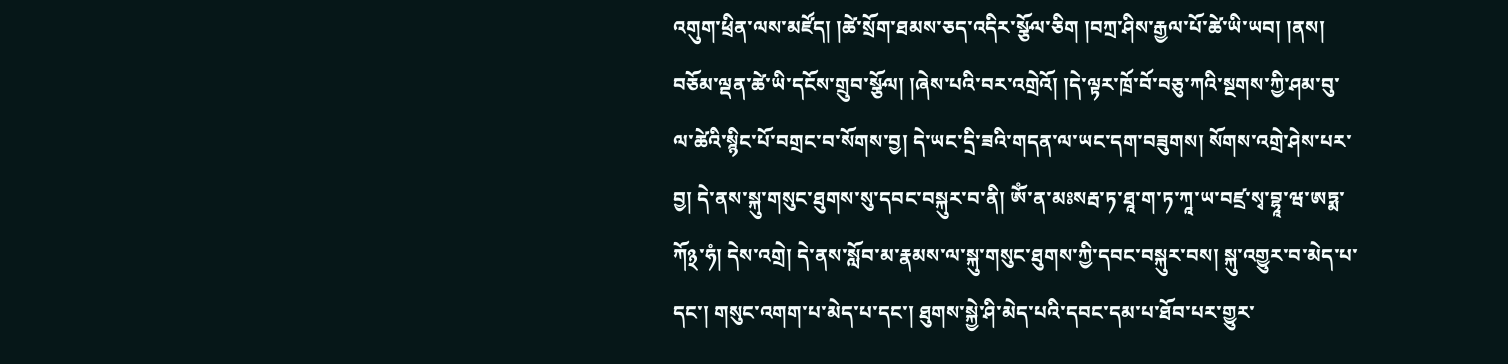འགུག་ཕྲིན་ལས་མཛོད། །ཚེ་སྲོག་ཐམས་ཅད་འདིར་སྩོལ་ཅིག །བཀྲ་ཤིས་རྒྱལ་པོ་ཚེ་ཡི་ཡབ། །ནས། བཅོམ་ལྡན་ཚེ་ཡི་དངོས་གྲུབ་སྩོལ། །ཞེས་པའི་བར་འགྲེའོ། །དེ་ལྟར་ཁྲོ་བོ་བཅུ་ཀའི་སྔགས་ཀྱི་ཤམ་བུ་ལ་ཚེའི་སྙིང་པོ་བགྲང་བ་སོགས་བྱ། དེ་ཡང་དྲི་ཟའི་གདན་ལ་ཡང་དག་བཟུགས། སོགས་འགྲེ་ཤེས་པར་བྱ། དེ་ནས་སྐུ་གསུང་ཐུགས་སུ་དབང་བསྐུར་བ་ནི། ༀ་ན་མཿསརྦ་ཏ་ཐཱ་ག་ཏ་ཀཱ་ཡ་བཛྲ་སྭ་བྷཱ་ཝ་ཨཏྨ་ཀོ྅་ཧཾ། དེས་འགྲེ། དེ་ནས་སློབ་མ་རྣམས་ལ་སྐུ་གསུང་ཐུགས་ཀྱི་དབང་བསྐུར་བས། སྐུ་འགྱུར་བ་མེད་པ་དང་། གསུང་འགག་པ་མེད་པ་དང་། ཐུགས་སྐྱེ་ཤི་མེད་པའི་དབང་དམ་པ་ཐོབ་པར་གྱུར་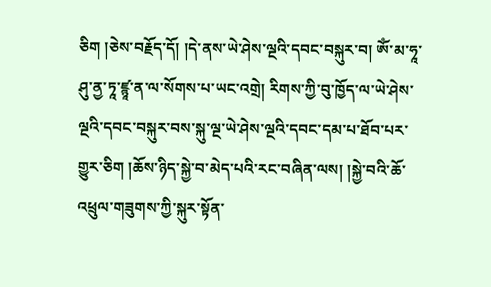ཅིག །ཅེས་བརྗོད་དོ། །དེ་ནས་ཡེ་ཤེས་ལྔའི་དབང་བསྐུར་བ། ༀ་མ་ཧཱ་ཤུ་ནྱ་ཏཱ་ཛྙཱ་ན་ལ་སོགས་པ་ཡང་འགྲེ། རིགས་ཀྱི་བུ་ཁྱོད་ལ་ཡེ་ཤེས་ལྔའི་དབང་བསྐུར་བས་སྐུ་ལྔ་ཡེ་ཤེས་ལྔའི་དབང་དམ་པ་ཐོབ་པར་གྱུར་ཅིག །ཆོས་ཉིད་སྐྱེ་བ་མེད་པའི་རང་བཞིན་ལས། །སྐྱེ་བའི་ཆོ་འཕྲུལ་གཟུགས་ཀྱི་སྐུར་སྟོན་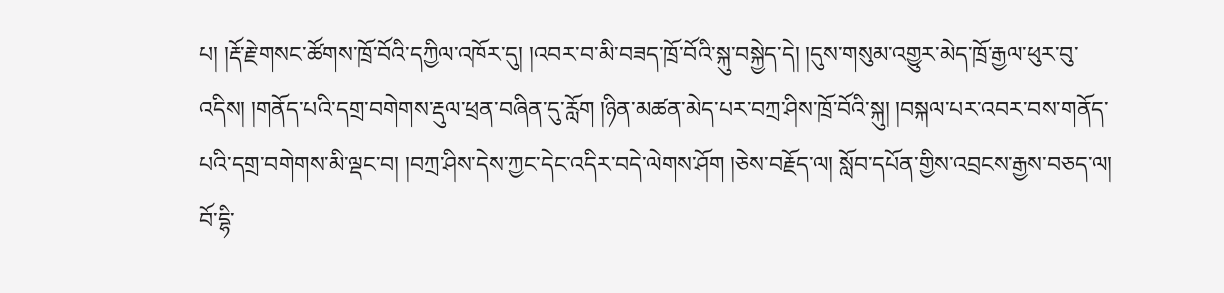པ། །རྡོ་རྗེ་གསང་ཚོགས་ཁྲོ་བོའི་དཀྱིལ་འཁོར་དུ། །འབར་བ་མི་བཟད་ཁྲོ་བོའི་སྐུ་བསྐྱེད་དེ། །དུས་གསུམ་འགྱུར་མེད་ཁྲོ་རྒྱལ་ཕུར་བུ་འདིས། །གནོད་པའི་དགྲ་བགེགས་རྡུལ་ཕྲན་བཞིན་དུ་རློག །ཉིན་མཚན་མེད་པར་བཀྲ་ཤིས་ཁྲོ་བོའི་སྐུ། །བསྐལ་པར་འབར་བས་གནོད་པའི་དགྲ་བགེགས་མི་ལྡང་བ། །བཀྲ་ཤིས་དེས་ཀྱང་དེང་འདིར་བདེ་ལེགས་ཤོག །ཅེས་བརྗོད་ལ། སློབ་དཔོན་གྱིས་འབྲངས་རྒྱས་བཅད་ལ། བོ་དྷི་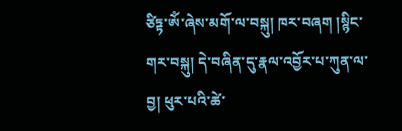ཙིཏྟ་ༀ་ཞེས་མགོ་ལ་བསྐུ། ཁར་བཞག །སྙིང་གར་བསྐུ། དེ་བཞིན་དུ་རྣལ་འབྱོར་པ་ཀུན་ལ་བྱ། ཕུར་པའི་ཚེ་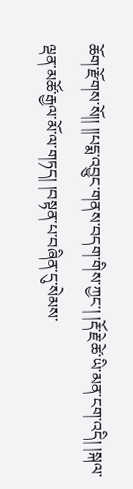ཆོག་རྫོགས་སོ།། །།པདྨ་འབྱུང་གནས་བདག་གིས་ཀྱང་། །རྡོ་རྗེ་ཚེ་ཡི་མན་ངག་འདི། །སྐལ་ལྡན་མཚོ་རྒྱལ་མོ་ལ་གཏད། །བསྟན་པ་བཞིན་དུ་སེམས་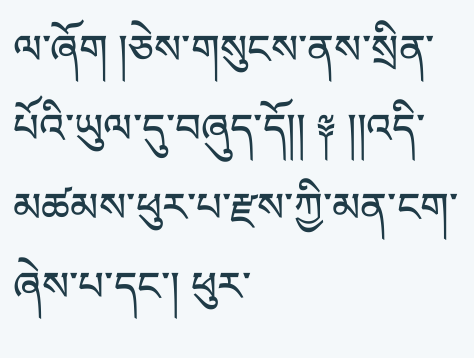ལ་ཞོག །ཅེས་གསུངས་ནས་སྲིན་པོའི་ཡུལ་དུ་བཞུད་དོ།། ༈ །།འདི་མཚམས་ཕུར་པ་རྫས་ཀྱི་མན་ངག་ཞེས་པ་དང་། ཕུར་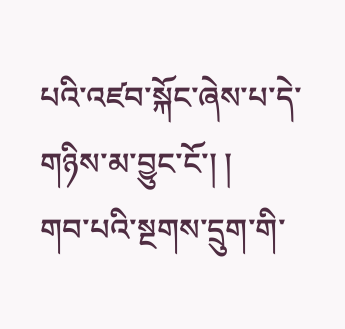པའི་འཛབ་སྐོང་ཞེས་པ་དེ་གཉིས་མ་བྱུང་ངོ་། །
གབ་པའི་སྔགས་དྲུག་གི་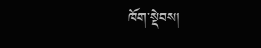ཁོག་སྡེབས།